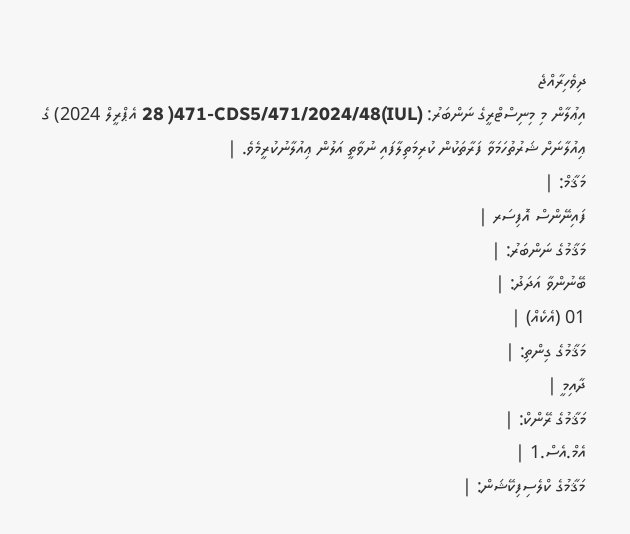ދިވެހިރާއްޖެ
އިޢުލާން މި މިނިސްޓްރީގެ ނަންބަރު: (IUL)471-CDS5/471/2024/48( 28 އެޕްރީލް 2024) ގެ ޢިއުލާނަށް ޝަރުތުހަމަވާ ފަރާތަކުން ކުރިމަތިލާފައި ނުވާތީ އަލުން ޢިއުލާނުކުރީމެވެ. |
މަޤާމް: |
ފައިނޭންސް އޮފިސަރ |
މަޤާމުގެ ނަންބަރު: |
ބޭނުންވާ އަދަދު: |
01 (އެކެއް) |
މަޤާމުގެ ގިންތި: |
ދާއިމީ |
މަޤާމުގެ ރޭންކް: |
އެމް.އެސް.1 |
މަޤާމުގެ ކްލެސިފިކޭޝަން: |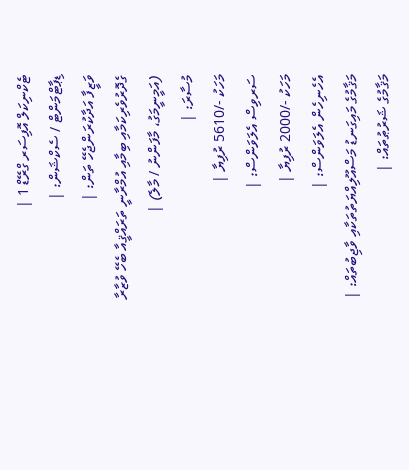ޓެކްނިކަލް އޮފިސަރ ގްރޭޑް 1 |
ޑިޕާޓްމަންޓް / ސެކްޝަން: |
ވަޒީފާ އަދާކުރަންޖެހޭ ތަން: |
ގެދޮރުވެރިކަމާއި ބިމާއި އުމްރާނީ ތަރައްޤީއާ ބެހޭ ވުޒާރާ (އަމީނީމަގު، މާފަންނު / މާލެ) |
މުސާރަ: |
މަހަކު -/5610 ރުފިޔާ |
ސަރވިސް އެލަވަންސް: |
މަހަކު -/2000 ރުފިޔާ |
އެހެނިހެން އެލަވަންސް: |
މަޤާމުގެ މައިގަނޑު މަސްއޫލިއްޔަތުތަކާއި ވާޖިބުތައް: |
މަޤާމުގެ ޝަރުޠުތައް: |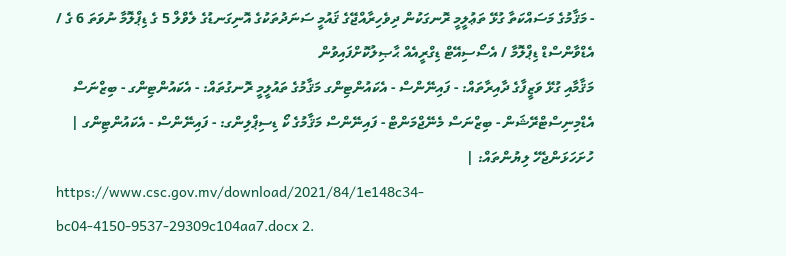- މަޤާމުގެ މަސައްކަތާ ގުޅޭ ތަޢުލީމީ ރޮނގަކުން ދިވެހިރާއްޖޭގެ ޤައުމީ ސަނަދުތަކުގެ އޮނިގަނޑުގެ ލެވްލް 5 ގެ ޑިޕްލޮމާ ނުވަތަ 6 ގެ / އެޑްވާންސްޑް ޑިޕްލޮމާ / އެސޯސިއޭޓް ޑިގްރީއެއް ޙާޞިލުކޮށްފައިވުން
މަޤާމާއި ގުޅޭ ވަޒީފާގެ ދާއިރާތައް: - ފައިނޭންސް - އެކައުންޓިންގ މަޤާމުގެ ތައުލީމީ ރޮނގުތައް: - އެކައުންޓިންގ - ބިޒްނަސް އެޑްމިނިސްޓްރޭޝަން - ބިޒްނަސް މެނޭޖްމަންޓް - ފައިނޭންސް މަޤާމުގެ ކޯ ޑިސިޕްލިންގ: - ފައިނޭންސް - އެކައުންޓިންގ |
ހުށަހަޅަންޖެހޭ ލިޔުންތައް: |
https://www.csc.gov.mv/download/2021/84/1e148c34-bc04-4150-9537-29309c104aa7.docx 2.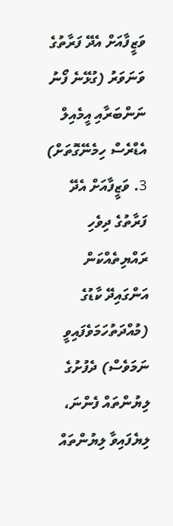ވަޒީފާއަށް އެދޭ ފަރާތުގެ ވަނަވަރު (ގުޅޭނެ ފޯނު ނަންބަރާއި އީމެއިލް އެޑްރެސް ހިމެނޭގޮތަށް) 3. ވަޒީފާއަށް އެދޭ ފަރާތުގެ ދިވެހި ރައްޔިތެއްކަން އަންގައިދޭ ކާޑުގެ (މުއްދަތުހަމަވެފައިވީ ނަމަވެސް) ދެފުށުގެ ލިޔުންތައް ފެންނަ، ލިޔެފައިވާ ލިޔުންތައް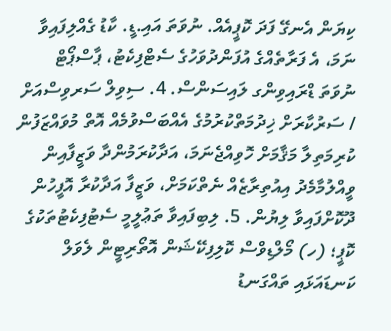ކިޔަން އެނގޭ ފަދަ ކޮޕީއެއް. ނުވަތަ އައި.ޑީ. ކާޑު ގެއްލިފައިވާ ނަމަ، އެ ފަރާތެއްގެ އުފަންދުވަހުގެ ސެޓްފިކެޓު، ޕާސްޕޯޓް ނުވަތަ ޑްރައިވިންގ ލައިސަންސް. 4. ސިވިލް ސަރވިސްއަށް / ސަރުކާރަށް ޚިދުމަތްކުރުމުގެ އެއްބަސްވުމެއް އޮތް މުވައްޒަފުން ކުރިމަތިލާ މަޤާމަށް ހޮވިއްޖެނަމަ، އަދާކުރަމުންދާ ވަޒީފާއިން ވީއްލުމާމެދު އިއުތިރާޒެއް ނެތްކަމަށް، ވަޒީފާ އަދާކުރާ އޮފީހުން ދޫކޮށްފައިވާ ލިޔުން. 5. ލިބިފައިވާ ތަޢުލީމީ ސެޓުފިކެޓުތަކުގެ ކޮޕީ؛ (ހ) މޯލްޑިވްސް ކޮލިފިކޭޝަން އޮތޯރިޓީން ލެވަލް ކަނޑައަޅައި ތައްގަނޑު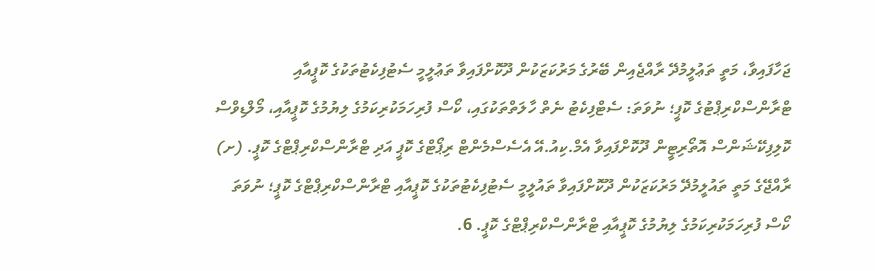ޖަހާފައިވާ، މަތީ ތަޢުލީމުދޭ ރާއްޖެއިން ބޭރުގެ މަރުކަޒަކުން ދޫކޮށްފައިވާ ތަޢުލީމީ ސެޓުފިކެޓުތަކުގެ ކޮޕީއާއި ޓްރާންސްކްރިޕްޓުގެ ކޮޕީ؛ ނުވަތަ: ސެޓްފިކެޓު ނެތް ހާލަތްތަކުގައި، ކޯސް ފުރިހަމަކުރިކަމުގެ ލިޔުމުގެ ކޮޕީއާއި، މޯލްޑިވްސް ކޮލިފިކޭޝަންސް އޮތޯރިޓީން ދޫކޮށްފައިވާ އެމް.ކިއު.އޭ އެސެސްމެންޓް ރިޕޯޓްގެ ކޮޕީ އަދި ޓްރާންސްކްރިޕްޓްގެ ކޮޕީ. (ށ) ރާއްޖޭގެ މަތީ ތައުލީމުދޭ މަރުކަޒަކުން ދޫކޮށްފައިވާ ތައުލީމީ ސެޓުފިކެޓުތަކުގެ ކޮޕީއާއި ޓްރާންސްކްރިޕްޓްގެ ކޮޕީ؛ ނުވަތަ ކޯސް ފުރިހަމަކުރިކަމުގެ ލިޔުމުގެ ކޮޕީއާއި ޓްރާންސްކްރިޕްޓްގެ ކޮޕީ. 6.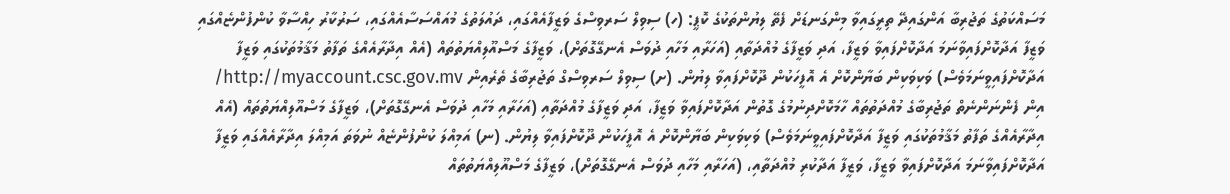މަސައްކަތުގެ ތަޖުރިބާ އަންގައިދޭ ތިރީގައިވާ މިންގަނޑަށް ފެތޭ ލިޔުންތަކުގެ ކޮޕީ: (ހ) ސިވިލް ސަރވިސްގެ ވަޒީފާއެއްގައި، ދައުލަތުގެ މުއައްސަސާއެއްގައި، ސަރުކާރު ހިއްސާވާ ކުންފުންޏެއްގައި ވަޒީފާ އަދާކޮށްފައިވާނަމަ އަދާކޮށްފައިވާ ވަޒީފާ، އަދި ވަޒީފާގެ މުއްދަތާއި (އަހަރާއި މަހާއި ދުވަސް އެނގޭގޮތަށް)، ވަޒީފާގެ މަސްއޫލިއްޔަތުތައް (އެއް އިދާރާއެއްގެ ތަފާތު މަޤާމުތަކުގައި ވަޒީފާ އަދާކޮށްފައިވީނަމަވެސް) ވަކިވަކިން ބަޔާންކޮށް އެ އޮފީހަކުން ދޫކޮށްފައިވާ ލިޔުން. (ށ) ސިވިލް ސަރވިސްގް ތަޖުރިބާގެ ތެރެއިން http://myaccount.csc.gov.mv/ އިން ފެންނަންނެތް ތަޖުރިބާގެ މުއްދަތުތައް ހާމަކޮށްދިނުމުގެ ގޮތުން އަދާކޮށްފައިވާ ވަޒީފާ، އަދި ވަޒީފާގެ މުއްދަތާއި (އަހަރާއި މަހާއި ދުވަސް އެނގޭގޮތަށް)، ވަޒީފާގެ މަސްއޫލިއްޔަތުތައް (އެއް އިދާރާއެއްގެ ތަފާތު މަޤާމުތަކުގައި ވަޒީފާ އަދާކޮށްފައިވީނަމަވެސް) ވަކިވަކިން ބަޔާންކޮށް އެ އޮފީހަކުން ދޫކޮށްފައިވާ ލިޔުން. (ނ) އަމިއްލަ ކުންފުންޏެއް ނުވަތަ އަމިއްލަ އިދާރާއެއްގައި ވަޒީފާ އަދާކޮށްފައިވާނަމަ އަދާކޮށްފައިވާ ވަޒީފާ، ވަޒީފާ އަދާކުރި މުއްދަތާއި، (އަހަރާއި މަހާއި ދުވަސް އެނގޭގޮތަށް)، ވަޒީފާގެ މަސްއޫލިއްޔަތުތައް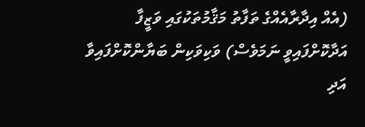(އެއް އިދާރާއެއްގެ ތަފާތު މަޤާމުތަކުގައި ވަޒީފާ އަދާކޮށްފައިވީ ނަމަވެސް) ވަކިވަކިން ބަޔާންކޮށްފައިވާ އަދި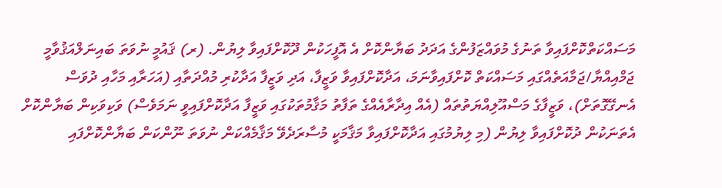މަސައްކަތްކޮށްފައިވާ ތަނުގެ މުވައްޒަފުންގެ އަދަދު ބަޔާންކޮށް އެ އޮފީހަކުން ދޫކޮށްފައިވާ ލިޔުން. (ރ) ޤައުމީ ނުވަތަ ބައިނަލްއަޤުވާމީ ޖަމްއިއްޔާ/ޖަމާއަތެއްގައި މަސައްކަތް ކޮށްފައިވާނަމަ، އަދާކޮށްފައިވާ ވަޒީފާ، އަދި ވަޒީފާ އަދާކުރި މުއްދަތާއި (އަހަރާއި މަހާއި ދުވަސް އެނގޭގޮތަށް)، ވަޒީފާގެ މަސްއޫލިއްޔަތުތައް (އެއް އިދާރާއެއްގެ ތަފާތު މަޤާމުތަކުގައި ވަޒީފާ އަދާކޮށްފައިވީ ނަމަވެސް) ވަކިވަކިން ބަޔާންކޮށް އެތަނަކުން ދުކޮށްފައިވާ ލިޔުން (މި ލިޔުމުގައި އަދާކޮށްފައިވާ މަޤާމަކީ މުސާރަދެވޭ މަޤާމެއްކަން ނުވަތަ ނޫންކަން ބަޔާންކޮށްފައި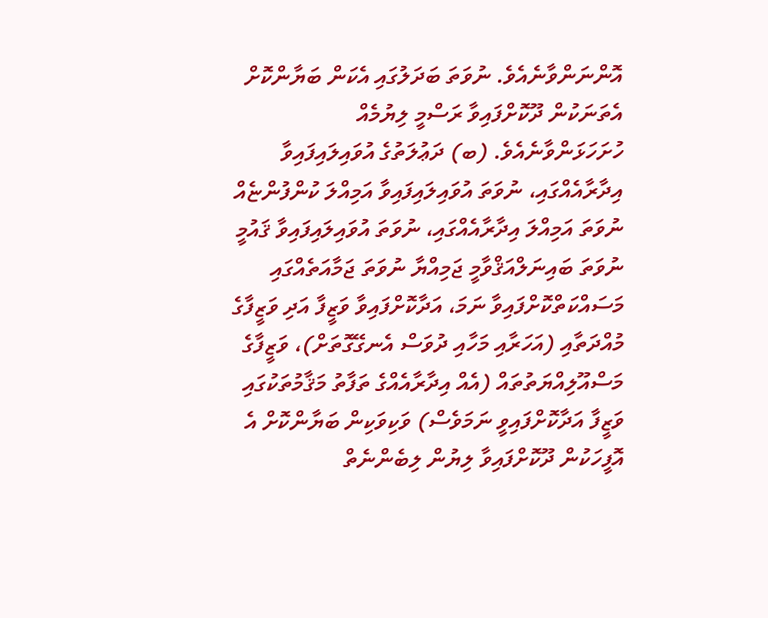އޮންނަންވާނެއެވެ. ނުވަތަ ބަދަލުގައި އެކަން ބަޔާންކޮށް އެތަނަކުން ދޫކޮށްފައިވާ ރަސްމީ ލިޔުމެއް ހުށަހަޅަންވާނެއެވެ. (ބ) ދަޢުލަތުގެ އުވައިލައިފައިވާ އިދާރާއެއްގައި، ނުވަތަ އުވައިލައިފައިވާ އަމިއްލަ ކުންފުންޏެއް ނުވަތަ އަމިއްލަ އިދާރާއެއްގައި، ނުވަތަ އުވައިލައިފައިވާ ޤައުމީ ނުވަތަ ބައިނަލްއަޤްވާމީ ޖަމިއްޔާ ނުވަތަ ޖަމާއަތެއްގައި މަސައްކަތްކޮށްފައިވާ ނަމަ، އަދާކޮށްފައިވާ ވަޒީފާ އަދި ވަޒީފާގެ މުއްދަތާއި (އަހަރާއި މަހާއި ދުވަސް އެނގޭގޮތަށް)، ވަޒީފާގެ މަސްއޫލިއްޔަތުތައް (އެއް އިދާރާއެއްގެ ތަފާތު މަޤާމުތަކުގައި ވަޒީފާ އަދާކޮށްފައިވީ ނަމަވެސް) ވަކިވަކިން ބަޔާންކޮށް އެ އޮފީހަކުން ދޫކޮށްފައިވާ ލިޔުން ލިބެންނެތް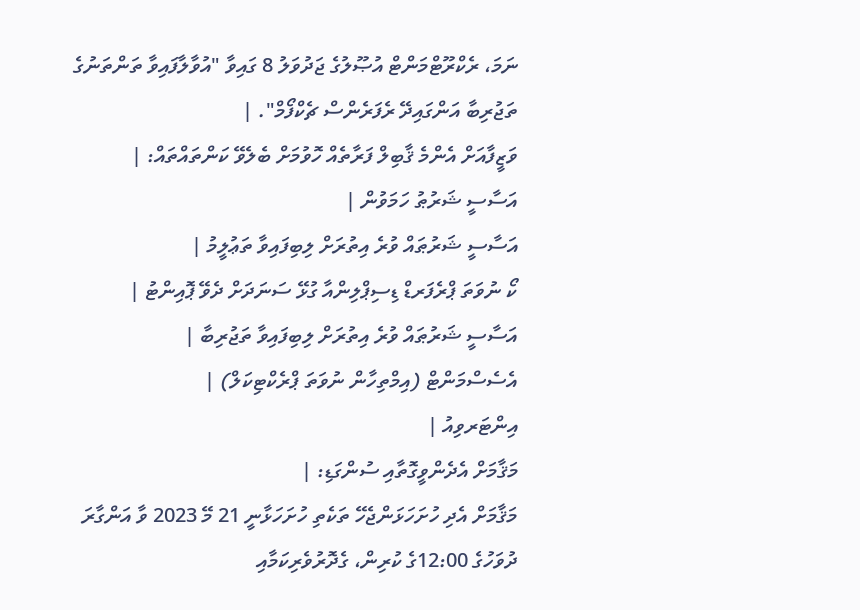ނަމަ، ރެކްރޫޓްމަންޓް އުޞޫލުގެ ޖަދުވަލު 8 ގައިވާ "އުވާލާފައިވާ ތަންތަނުގެ ތަޖުރިބާ އަންގައިދޭ ރެފަރެންސް ޗެކްފޯމް". |
ވަޒީފާއަށް އެންމެ ޤާބިލް ފަރާތެއް ހޮވުމަށް ބެލެވޭ ކަންތައްތައް: |
އަސާސީ ޝަރުޠު ހަމަވުން |
އަސާސީ ޝަރުޠައް ވުރެ އިތުރަށް ލިބިފައިވާ ތަޢުލީމު |
ކޯ ނުވަތަ ޕްރެފަރޑް ޑިސިޕްލިންއާ ގުޅޭ ސަނަދަށް ދެވޭ ޕޮއިންޓު |
އަސާސީ ޝަރުޠައް ވުރެ އިތުރަށް ލިބިފައިވާ ތަޖުރިބާ |
އެސެސްމަންޓް (އިމްތިހާން ނުވަތަ ޕްރެކްޓިކަލް) |
އިންޓަރވިއު |
މަޤާމަށް އެދެންވީގޮތާއި ސުންގަޑި: |
މަޤާމަށް އެދި ހުށަހަޅަންޖެހޭ ތަކެތި ހުށަހަޅާނީ 21 މޭ 2023 ވާ އަންގާރަ ދުވަހުގެ 12:00ގެ ކުރިން، ގެދޮރުވެރިކަމާއި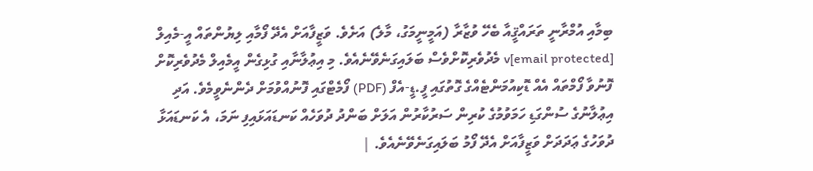ބިމާއި އުމްރާނީ ތަރައްޤީއާ ބެހޭ ވުޒާރާ (އަމީނީމަގު، މާލެ) އަށެވެ. ވަޒީފާއަށް އެދޭ ފޯމާއި ލިޔުންތައް އީ-މެއިލް [email protected]v މެދުވެރިކޮށްވެސް ބަލައިގަނެވޭނެއެވެ. މި އިޢުލާނާއި ގުޅިގެން އީމެއިލް މެދުވެރިކޮށް ފޮނުވާ ފޯމްތައް އެއް ޑޮކިއުމަންޓެއްގެ ގޮތުގައި ފީ.ޑީ-އެފް (PDF) ފޯމެޓްގައި ފޮނުއްވުމަށް ދެންނެވީމެވެ. އަދި އިޢުލާނުގެ ސުންގަޑި ހަމަވުމުގެ ކުރިން ސަރުކާރުން އަލަށް ބަންދު ދުވަހެއް ކަނޑައަޅައިފި ނަމަ، އެ ކަނޑައަޅާ ދުވަހުގެ ޢަދަދަށް ވަޒީފާއަށް އެދޭ ފޯމު ބަލައިގަނެވޭނެއެވެ. |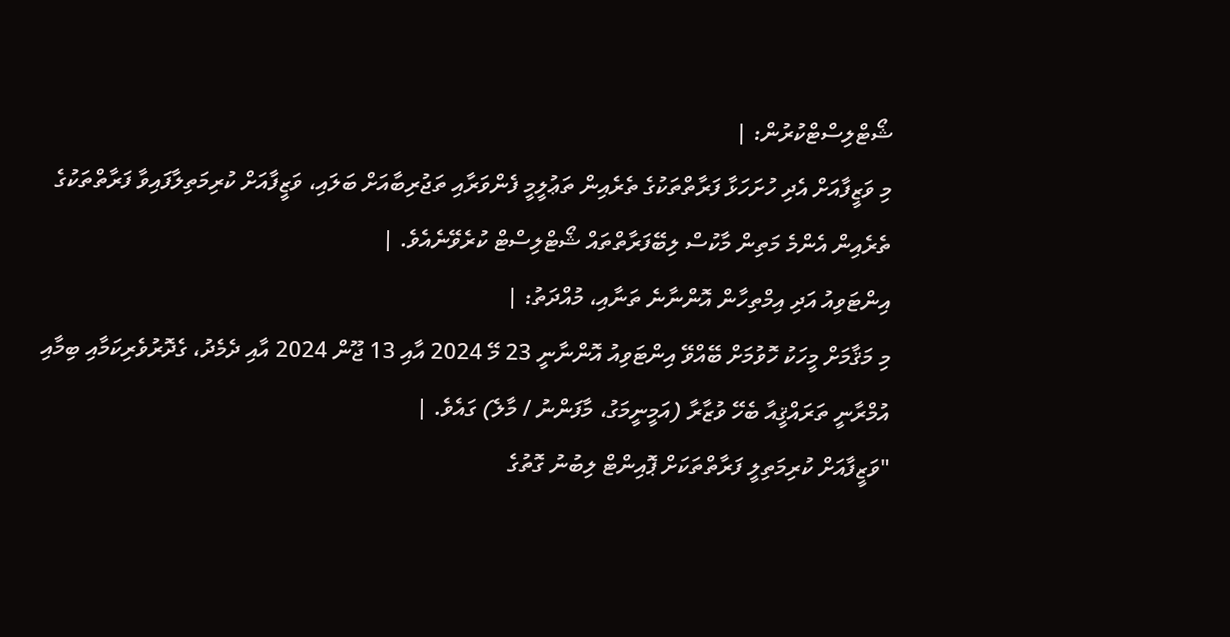ޝޯޓްލިސްޓްކުރުން: |
މި ވަޒީފާއަށް އެދި ހުށަހަޅާ ފަރާތްތަކުގެ ތެރެއިން ތަޢުލީމީ ފެންވަރާއި ތަޖުރިބާއަށް ބަލައި، ވަޒީފާއަށް ކުރިމަތިލާފައިވާ ފަރާތްތަކުގެ ތެރެއިން އެންމެ މަތިން މާކުސް ލިބޭފަރާތްތައް ޝޯޓްލިސްޓް ކުރެވޭނެއެވެ. |
އިންޓަވިއު އަދި އިމްތިހާން އޮންނާނެ ތަނާއި، މުއްދަތު: |
މި މަޤާމަށް މީހަކު ހޮވުމަށް ބޭއްވޭ އިންޓަވިއު އޮންނާނީ 23 މޭ 2024 އާއި 13 ޖޫން 2024 އާއި ދެމެދު، ގެދޮރުވެރިކަމާއި ބިމާއި އުމްރާނީ ތަރައްޤީއާ ބެހޭ ވުޒާރާ (އަމީނީމަގު، މާފަންނު / މާލެ) ގައެވެ. |
"ވަޒީފާއަށް ކުރިމަތިލީ ފަރާތްތަކަށް ޕޮއިންޓް ލިބުނު ގޮތުގެ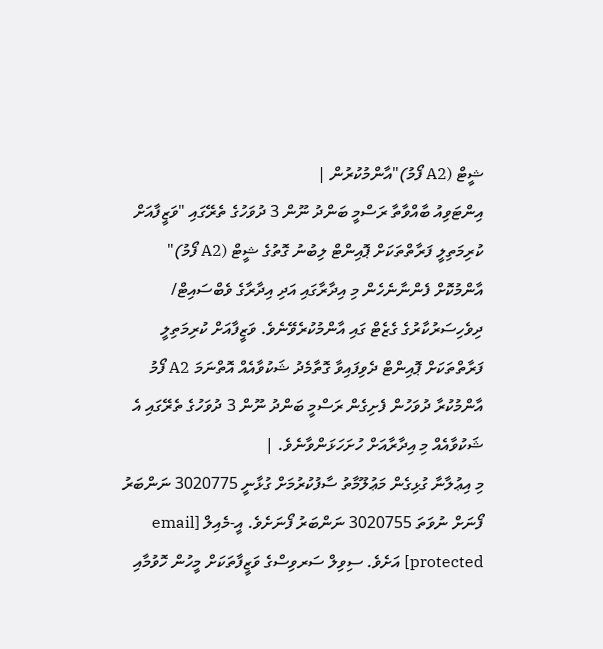ޝީޓް (A2 ފޯމު)"އާންމުކުރުން |
އިންޓަވިއު ބާއްވާތާ ރަސްމީ ބަންދު ނޫން 3 ދުވަހުގެ ތެރޭގައި "ވަޒީފާއަށް ކުރިމަތިލީ ފަރާތްތަކަށް ޕޮއިންޓް ލިބުނު ގޮތުގެ ޝީޓް (A2 ފޯމު)" އާންމުކޮށް ފެންނާނެހެން މި އިދާރާގައި އަދި އިދާރާގެ ވެބްސައިޓް/ ދިވެހިސަރުކާރުގެ ގެޒެޓް ގައި އާންމުކުރެވޭނެވެ. ވަޒީފާއަށް ކުރިމަތިލީ ފަރާތްތަކަށް ޕޮއިންޓް ދެވިފައިވާ ގޮތާމެދު ޝަކުވާއެއް އޮތްނަމަ A2 ފޯމު އާންމުކުރާ ދުވަހުން ފެށިގެން ރަސްމީ ބަންދު ނޫން 3 ދުވަހުގެ ތެރޭގައި އެ ޝަކުވާއެއް މި އިދާރާއަށް ހުށަހަޅަންވާނެވެ. |
މި އިޢުލާނާ ގުޅިގެން މަޢުލޫމާތު ސާފުކުރުމަށް ގުޅާނީ 3020775 ނަންބަރު ފޯނަށް ނުވަތަ 3020755 ނަންބަރު ފޯނަށެވެ. އީ-މެއިލް [email protected] އަށެވެ. ސިވިލް ސަރވިސްގެ ވަޒީފާތަކަށް މީހުން ހޮވުމާއި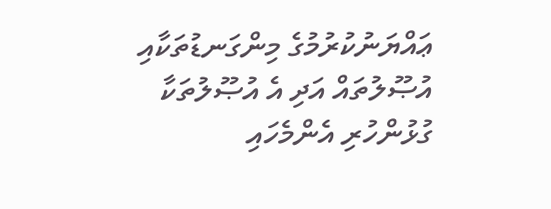ޢައްޔަނުކުރުމުގެ މިންގަނޑުތަކާއި އުޞޫލުތައް އަދި އެ އުޞޫލުތަކާ ގުޅުންހުރި އެންމެހައި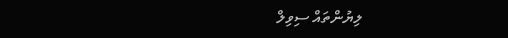ލިޔުންތައް ސިވިލް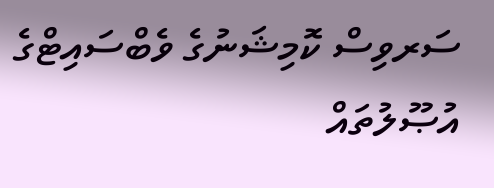ސަރވިސް ކޮމިޝަނުގެ ވެބްސައިޓްގެ އުޞޫލުތައް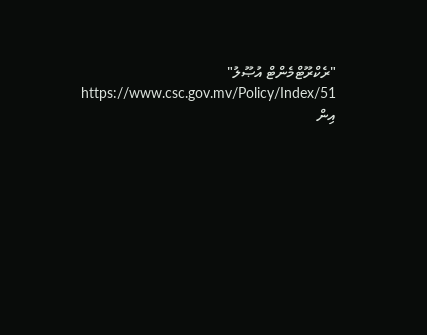"ރެކްރޫޓްމެންޓް އުޞޫލު" https://www.csc.gov.mv/Policy/Index/51 އިން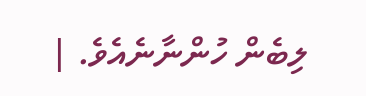ލިބެން ހުންނާނެއެވެ. |